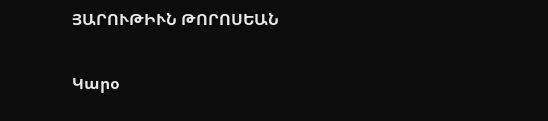ՅԱՐՈՒԹԻՒՆ ԹՈՐՈՍԵԱՆ

Կարօ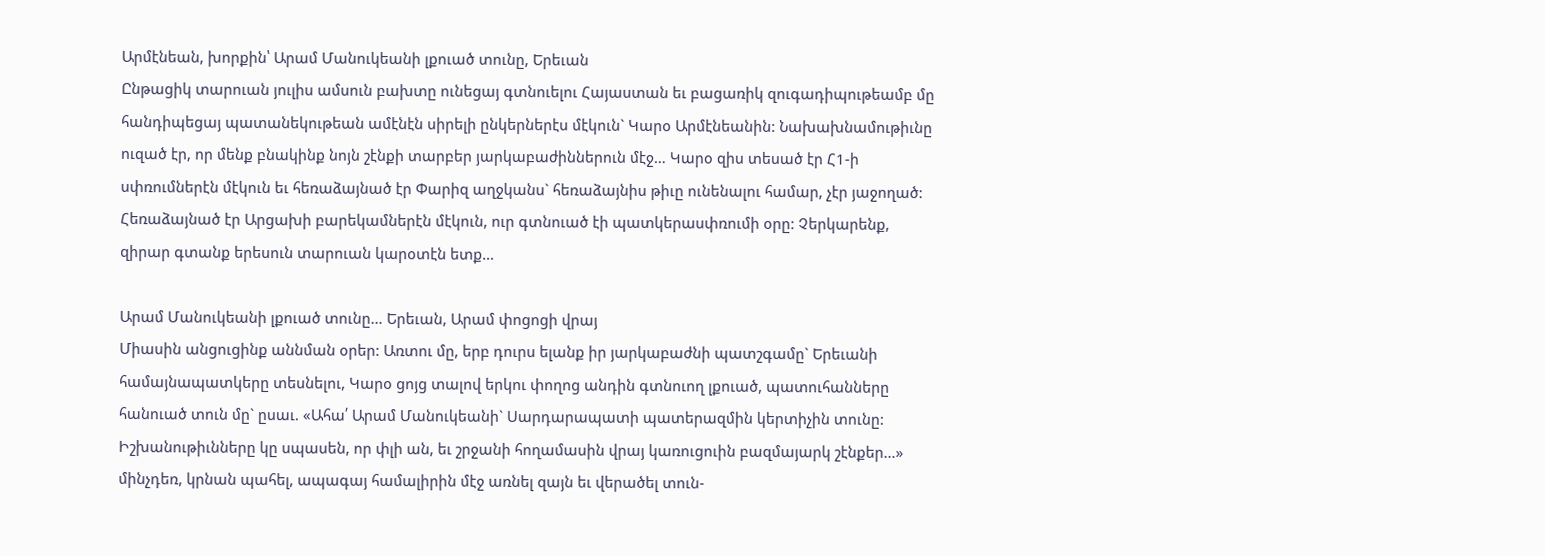Արմէնեան, խորքին՝ Արամ Մանուկեանի լքուած տունը, Երեւան
Ընթացիկ տարուան յուլիս ամսուն բախտը ունեցայ գտնուելու Հայաստան եւ բացառիկ զուգադիպութեամբ մը հանդիպեցայ պատանեկութեան ամէնէն սիրելի ընկերներէս մէկուն` Կարօ Արմէնեանին: Նախախնամութիւնը ուզած էր, որ մենք բնակինք նոյն շէնքի տարբեր յարկաբաժիններուն մէջ… Կարօ զիս տեսած էր Հ1-ի սփռումներէն մէկուն եւ հեռաձայնած էր Փարիզ աղջկանս` հեռաձայնիս թիւը ունենալու համար, չէր յաջողած: Հեռաձայնած էր Արցախի բարեկամներէն մէկուն, ուր գտնուած էի պատկերասփռումի օրը: Չերկարենք, զիրար գտանք երեսուն տարուան կարօտէն ետք…

Արամ Մանուկեանի լքուած տունը… Երեւան, Արամ փոցոցի վրայ
Միասին անցուցինք աննման օրեր: Առտու մը, երբ դուրս ելանք իր յարկաբաժնի պատշգամը` Երեւանի համայնապատկերը տեսնելու, Կարօ ցոյց տալով երկու փողոց անդին գտնուող լքուած, պատուհանները հանուած տուն մը` ըսաւ. «Ահա՛ Արամ Մանուկեանի` Սարդարապատի պատերազմին կերտիչին տունը: Իշխանութիւնները կը սպասեն, որ փլի ան, եւ շրջանի հողամասին վրայ կառուցուին բազմայարկ շէնքեր…» մինչդեռ, կրնան պահել, ապագայ համալիրին մէջ առնել զայն եւ վերածել տուն-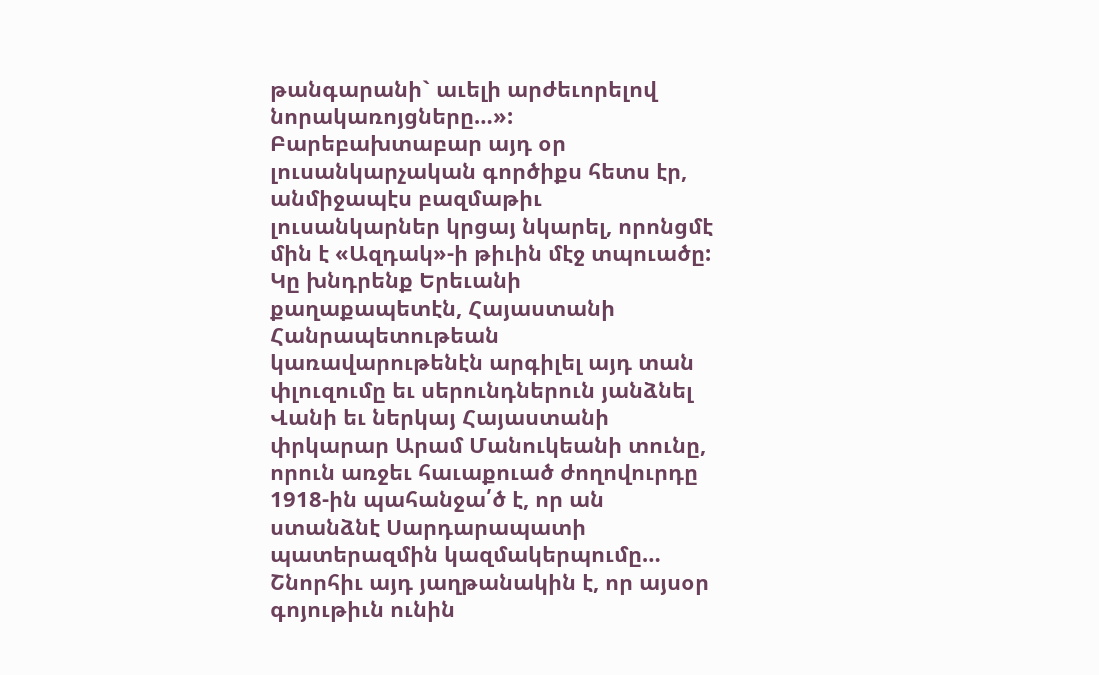թանգարանի` աւելի արժեւորելով նորակառոյցները…»:
Բարեբախտաբար այդ օր լուսանկարչական գործիքս հետս էր, անմիջապէս բազմաթիւ լուսանկարներ կրցայ նկարել, որոնցմէ մին է «Ազդակ»-ի թիւին մէջ տպուածը:
Կը խնդրենք Երեւանի քաղաքապետէն, Հայաստանի Հանրապետութեան կառավարութենէն արգիլել այդ տան փլուզումը եւ սերունդներուն յանձնել Վանի եւ ներկայ Հայաստանի փրկարար Արամ Մանուկեանի տունը, որուն առջեւ հաւաքուած ժողովուրդը 1918-ին պահանջա՛ծ է, որ ան ստանձնէ Սարդարապատի պատերազմին կազմակերպումը…
Շնորհիւ այդ յաղթանակին է, որ այսօր գոյութիւն ունին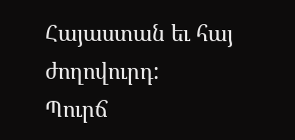Հայաստան եւ հայ ժողովուրդ:
Պուրճ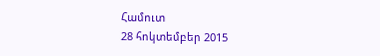Համուտ
28 հոկտեմբեր 2015